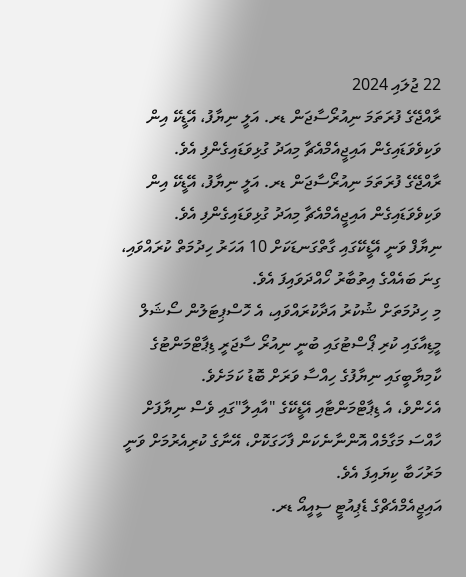22 ޖުލައި 2024
ރާއްޖޭގެ ފުރަތަމަ ނިއުރޯސާޖަން ޑރ. އަލީ ނިޔާފު، އޭޑީކޭ އިން ވަކިވެވަޑައިގެން އައިޖީއެމްއެޗާ މިއަދު ގުޅިވަޑައިގެންފި އެވެ.
ރާއްޖޭގެ ފުރަތަމަ ނިއުރޯސާޖަން ޑރ. އަލީ ނިޔާފު، އޭޑީކޭ އިން ވަކިވެވަޑައިގެން އައިޖީއެމްއެޗާ މިއަދު ގުޅިވަޑައިގެންފި އެވެ.
ނިޔާފް ވަނީ އޭޑީކޭގައި ގާތްގަނޑަކަށް 10 އަހަރު ހިދުމަތް ކުރައްވައި، ގިނަ ބައެއްގެ އިތުބާރު ހޯއްދަވައިފަ އެވެ.
މި ހިދުމަތަށް ޝުކުރު އަދާކުރައްވައި، އެ ހޮސްޕިޓަލުން ސޯޝަލް މީޑިއާގައި ކުރި ޕޯސްޓުގައި ބުނީ ނިއުރޯ ސާޖަރީ ޑިޕާޓްމަންޓުގެ ކާމިޔާބީގައި ނިޔާފުގެ ހިއްސާ ވަރަށް ބޮޑު ކަމަށެވެ.
އެހެންވެ، އެ ޑިޕާޓްމަންޓާއި އޭޑީކޭގެ "އާއިލާ"ގައި ވެސް ނިޔާފަށް ހާއްސަ މަގާމެއް އޮންނާނެކަން ފާހަގަކޮށް، އޭނާގެ ކުރިއެރުމަށް ވަނީ މަރުހަބާ ކިޔައިފަ އެވެ.
އައިޖީއެމްއެޗްގެ ޑެޕިއުޓީ ސީއީއޯ ޑރ.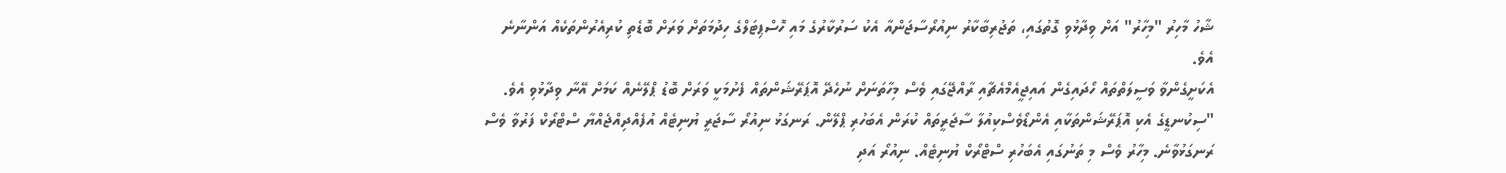ޝާހު މާހިރު "މިހާރު" އަށް ވިދާޅުވި ގޮތުގައި، ތަޖުރިބާކާރު ނިއުރޯސާޖަންއާ އެކު ސަރުކާރުގެ މައި ހޮސްޕިޓަލްގެ ހިދުމަތަށް ވަރަށް ބޮޑެތި ކުރިއެރުންތަކެއް އަންނާނެ އެވެ.
އެކަށީގެންވާ ވަސީލަތްތައް ހޯދައިގެން އައިޖީއެމްއެޗާއި ރާއްޖޭގައި ވެސް މިހާތަނަށް ނުހެދޭ އޮޕަރޭޝަންތައް ފެށުމަކީ ވަރަށް ބޮޑު ޕްލޭނެއް ކަމަށް އޭނާ ވިދާޅުވި އެވެ.
"ސިކުނޑީގެ އެކި އޮޕަރޭޝަންތަކާއި އެންޑޯވެސްކިއުލާ ސާޖަރީތައް ކުރަން އެބަހުރި ޕްލޭން. ރަނގަޅު ނިއުރޯ ސާޖަރީ ޔުނިޓެއް އުފެއްދިއްޖެއްޔާ ސްޓްރޯކް ފަރުވާ ވެސް ރަނގަޅުވާނެ. މިހާރު ވެސް މި ތަނުގައި އެބަހުރި ސްޓްރޯކް ޔުނިޓެއް. ނިއުރޯ އަދި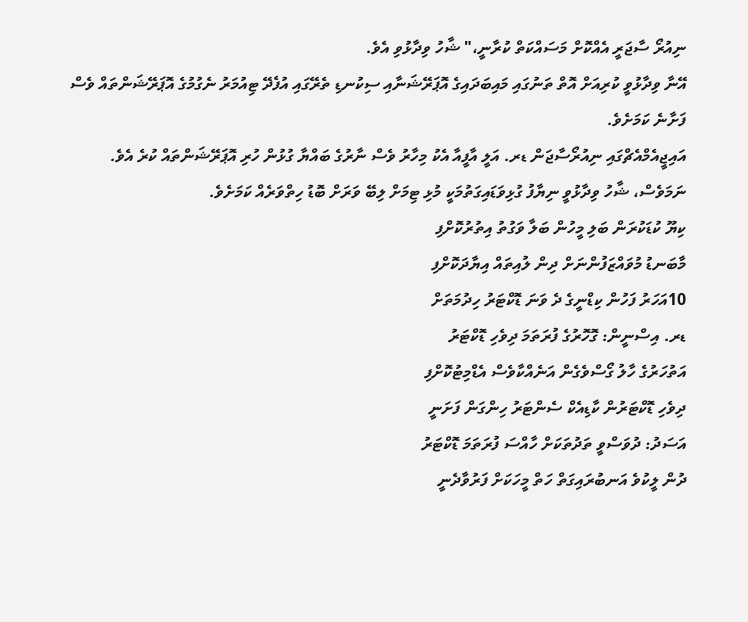ނިއުރޯ ސާޖަރީ އެއްކޮށް މަސައްކަތް ކުރާނީ،" ޝާހު ވިދާޅުވި އެވެ.
އޭނާ ވިދާޅުވީ ކުރިއަށް އޮތް ތަނުގައި މައިބަދައިގެ އޮޕަރޭޝަނާއި ސިކުނޑި ތެރޭގައި އުފެދޭ ޓިއުމަރު ނެގުމުގެ އޮޕަރޭޝަންތައް ވެސް ފަށާނެ ކަމަށެވެ.
އައިޖީއެމްއެޗްގައި ނިއުރޯސާޖަން ޑރ. އަލީ އާފީއާ އެކު މިހާރު ވެސް ނާރުގެ ބައްޔާ ގުޅުން ހުރި އޮޕަރޭޝަންތައް ކުރެ އެވެ. ނަމަވެސް، ޝާހު ވިދާޅުވީ ނިޔާފު ގުޅިވަޑައިގަތުމަކީ މުޅި ޓިމަށް ލިބޭ ވަރަށް ބޮޑު ހިތްވަރެއް ކަމަށެވެ.
ކިޔޫ ކުޑަކުރަން ބަލި މީހުން ބަލާ ވަގުތު އިތުރުކޮށްފި
މާބަނޑު މުވައްޒަފުންނަށް ދިން ލުއިތައް އިޔާދަކޮށްފި
10އަހަރު ފަހުން ކިޑްނީގެ ދެ ވަނަ ޑޮކްޓަރު ހިދުމަތަށް
ޑރ. އިސްނީން: ގޮހޮރުގެ ފުރަތަމަ ދިވެހި ޑޮކްޓަރު
އަތުހަރުގެ ހާލު ގޯސްވެގެން އަނެއްކާވެސް އެޑްމިޓުކޮށްފި
ދިވެހި ޑޮކްޓަރުން ކާޑިއެކް ސެންޓަރު ހިންގަން ފަށަނީ
އަސަދު: ދުވަސްވީ ތަދުތަކަށް ހާއްސަ ފުރަތަމަ ޑޮކްޓަރު
ދުން ލީކުވެ އަނބުރައިގަތް ހަތް މީހަކަށް ފަރުވާދެނީ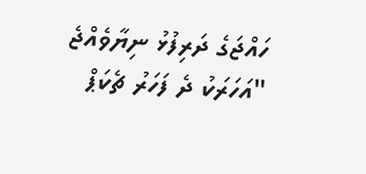ހައްޖަގެ ދަރިފުޅު ނިޔާވެއްޖެ
"އަހަރަކު ދެ ފަހަރު ޗެކަޕް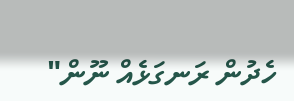ހެދުން ރަނގަޅެއް ނޫން"